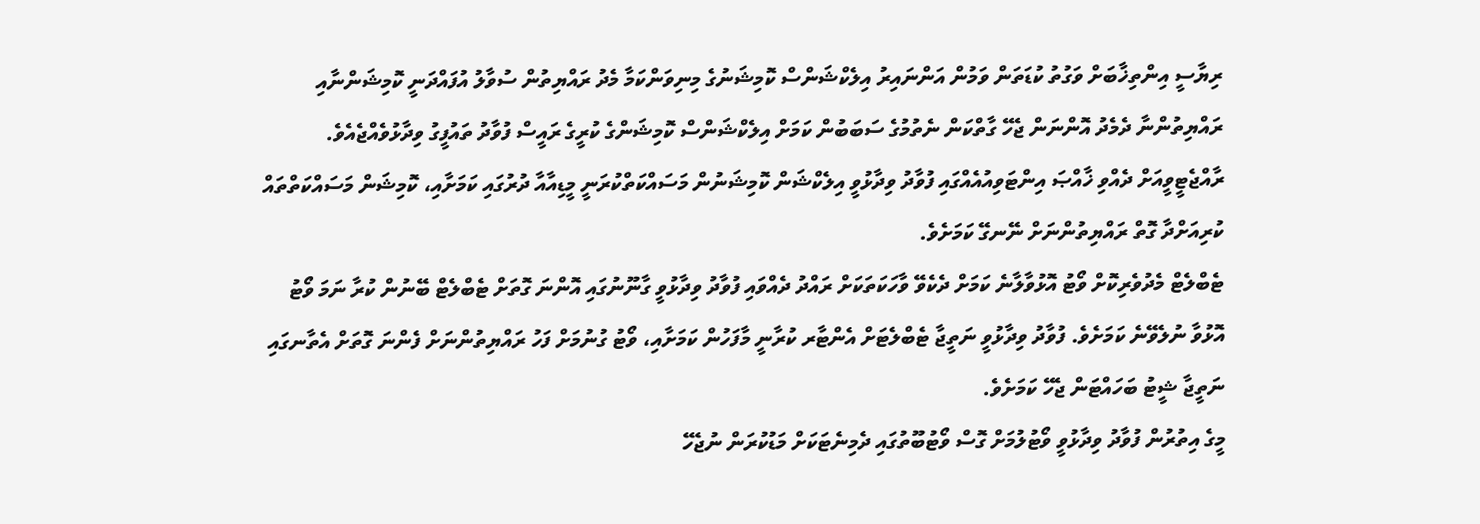ރިޔާސީ އިންތިޚާބަށް ވަގުތު ކުޑަތަން ވަމުން އަންނައިރު އިލެކްޝަންސް ކޮމިޝަނުގެ މިނިވަންކަމާ މެދު ރައްޔިތުން ސުވާލު އުފައްދަނީ ކޮމިޝަންނާއި ރައްޔިތުންނާ ދެމެދު އޮންނަން ޖެހޭ ގާތްކަން ނެތުމުގެ ސަބަބުން ކަމަށް އިލެކްޝަންސް ކޮމިޝަންގެ ކުރީގެ ރައީސް ފުވާދު ތައުފީގު ވިދާޅުވެއްޖެއެވެ.
ރާއްޖެޓީވީއަށް ދެއްވި ޚާއްޞަ އިންޓަވިއުއެއްގައި ފުވާދު ވިދާޅުވީ އިލެކްޝަން ކޮމިޝަނުން މަސައްކަތްކުރަނީ މީޑިއާއާ ދުރުގައި ކަމަށާއި، ކޮމިޝަން މަސައްކަތްތައް ކުރިއަށްދާ ގޮތް ރައްޔިތުންނަށް ނޭނގޭ ކަމަށެވެ.
ޓެބްލެޓް މެދުވެރިކޮށް ވޯޓު އޮޅުވާލާނެ ކަމަށް ދެކެވޭ ވާހަކަތަކަށް ރައްދު ދެއްވައި ފުވާދު ވިދާޅުވީ ގާނޫނުގައި އޮންނަ ގޮތަށް ޓެބްލެޓް ބޭނުން ކުރާ ނަމަ ވޯޓު އޮޅުވާ ނުލެވޭނެ ކަމަށެވެ. ފުވާދު ވިދާޅުވީ ނަތީޖާ ޓެބްލެޓަށް އެންޓާރ ކުރާނީ މާފަހުން ކަމަށާއި، ވޯޓު ގުނުމަށް ފަހު ރައްޔިތުންނަށް ފެންނަ ގޮތަށް އެތާނގައި ނަތީޖާ ޝީޓު ބަހައްޓަން ޖެހޭ ކަމަށެވެ.
މީގެ އިތުރުން ފުވާދު ވިދާޅުވީ ވޯޓުލުމަށް ގޮސް ވޯޓުބޫތުގައި ދެމިނެޓަކަށް މަޑުކުރަން ނުޖެހޭ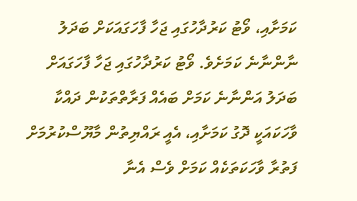ކަމަށާއި، ވޯޓު ކަރުދާހުގައި ޖަހާ ފާހަގައަކަށް ބަދަލު ނާންނާނެ ކަމަށެވެ. ވޯޓު ކަރުދާހުގައި ޖަހާ ފާހަގައަށް ބަދަލު އަންނާނެ ކަމަށް ބައެއް ފަރާތްތަކުން ދައްކާ ވާހަކައަކީ ދޮގު ކަމަށާއި، އެއީ ރައްޔިތުން މާޔޫސްކުރުމަށް ފަތުރާ ވާހަކަތަކެއް ކަމަށް ވެސް އެނާ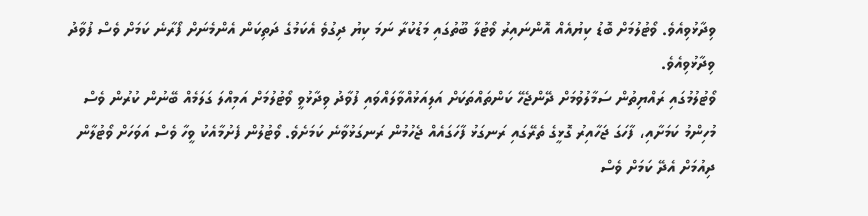ވިދާޅުވިއެވެ. ވޯޓުލުމަށް ބޮޑު ކިޔުއެއް އޮންނައިރު ވޯޓުލާ ބޫތުގައި މަޑުކުރާ ނަމަ ކިޔު ދިގުވެ އެކަމުގެ ދަތިކަން އެންމެނަށް ފޯރާނެ ކަމަށް ވެސް ފުވާދު ވިދާޅުވިއެވެ.
ވޯޓުލުމުގައި ރައްޔިތުން ސަމާލުވުމަށް ދޭންޖެހޭ ކަންތައްތަކަށް އަލިއަޅުއްވާލައްވައި ފުވާދު ވިދާޅުވީ ވޯޓުލުމަށް އަމިއްލަ ގަލަމެއް ބޭނުން ކުރުން ވެސް މުހިންމު ކަމަށާއި، ފާހަގަ ޖަހާއިރު ގޮޅީގެ ތެރޭގައި ރަނގަޅު ފާހަގައެއް ޖެހުމުން ރަނގަޅުވާނެ ކަމަށެވެ. ވޯޓުލުން ފެށުމާއެކު ވީހާ ވެސް އަވަހަށް ވޯޓުލާން ދިއުމަށް އެދޭ ކަމަށް ވެސް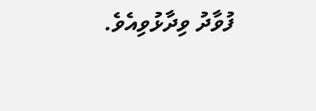ފުވާދު ވިދާޅުވިއެވެ.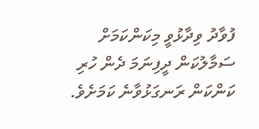ފުވާދު ވިދާޅުވީ މިކަންކަމަށް ސަމާލުކަން ދީފިނަމަ ދެން ހުރި ކަންކަން ރަނގަޅުވާނެ ކަމަށެވެ.